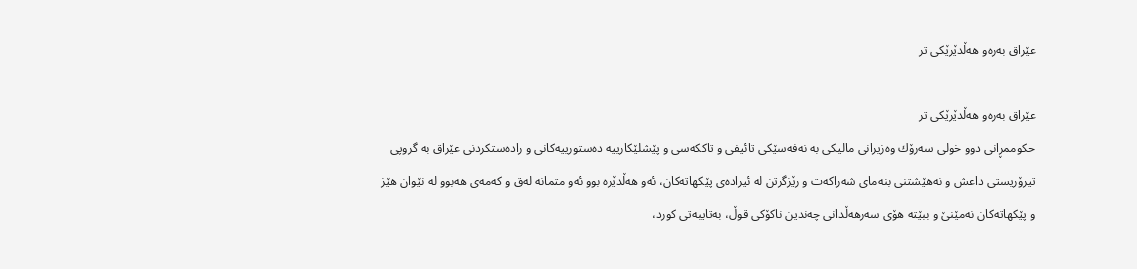عێراق به‌ره‌و هه‌ڵدێرێكی تر

عێراق به‌ره‌و هه‌ڵدێرێكی تر
حكوممڕانی دوو خولی سه‌رۆك وه‌زیرانی مالیكی به‌ نه‌فه‌سێكی تائیفی و تاككه‌سی و پێشلێكارییه‌ ده‌ستورییه‌كانی و راده‌ستكردنی عێراق به‌ گروپی تیرۆریستی داعش و نه‌هێشتنی بنه‌مای شه‌راكه‌ت و رێزگرتن له‌ ئیراده‌ی پێكهاته‌كان، ئه‌و هه‌ڵدێره‌ بوو ئه‌و متمانه‌ له‌ق و كه‌مه‌ی هه‌بوو له‌ نێوان هێز و پێكهاته‌كان نه‌مێنێ و ببێته‌ هۆی سه‌رهه‌ڵدانی چه‌ندین ناكۆكی قوڵ، به‌تایبه‌تی كورد،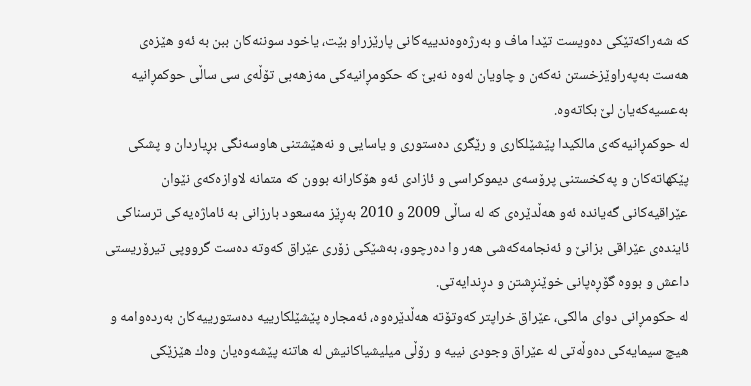كه‌ شه‌راكه‌تێكی ده‌ویست تێدا ماف و به‌رژه‌وه‌ندییه‌كانی پارێزراو بێت، یاخود سوننه‌كان ببن به‌ ئه‌و هێزه‌ی هه‌ست به‌په‌راوێزخستن نه‌كه‌ن و چاویان له‌وه‌ نه‌بێ كه‌ حكومڕانیه‌كی مه‌زهه‌بی تۆڵه‌ی سی ساڵی حوكمڕانیه‌ به‌عسیه‌كه‌یان لێ بكاته‌وه‌.
له‌ حوكمڕانیه‌كه‌ی مالكیدا پێشێلكاری و رێگری ده‌ستوری و یاسایی و نه‌هێشتنی هاوسه‌نگی بڕیاردان و پشكی پێكهاته‌كان و په‌كخستنی پرۆسه‌ی دیموكراسی و ئازادی ئه‌و هۆكارانه‌ بوون كه‌ متمانه‌ لاوازه‌كه‌ی نێوان عێراقیه‌كانی گه‌یانده‌ ئه‌و هه‌ڵدێره‌ی كه‌ له‌ ساڵی 2009 و 2010 به‌ڕێز مه‌سعود بارزانی به‌ ئاماژه‌یه‌كی ترسناكی ئاینده‌ی عێراقی بزانێ و ئه‌نجامه‌كه‌شی هه‌ر وا ده‌رچوو، به‌شێكی زۆری عێراق كه‌وته‌ ده‌ست گرووپی تیرۆریستی داعش و بووه‌ گۆڕه‌پانی خوێنڕشتن و دڕندایه‌تی.
له‌ حكومڕانی دوای مالكی، عێراق خراپتر كه‌وتۆته‌ هه‌ڵدێره‌وه‌، ئه‌مجاره‌ پێشێلكارییه‌ ده‌ستورییه‌كان به‌رده‌وامه‌ و هیچ سیمایه‌كی ده‌وڵه‌تی له‌ عێراق وجودی نییه‌ و رۆڵی میلیشیاكانیش له‌ هاتنه‌ پێشه‌وه‌یان وه‌ك هێزێكی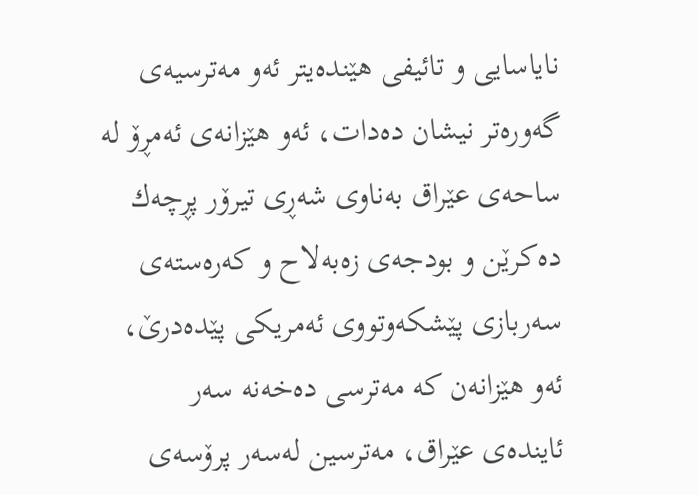نایاسایی و تائیفی هێنده‌یتر ئه‌و مه‌ترسیه‌ی گه‌وره‌تر نیشان ده‌دات، ئه‌و هێزانه‌ی ئه‌مڕۆ له‌ ساحه‌ی عێراق به‌ناوی شه‌ڕی تیرۆر پڕچه‌ك ده‌كرێن و بودجه‌ی زه‌به‌لاح و كه‌ره‌سته‌ی سه‌ربازی پێشكه‌وتووی ئه‌مریكی پێده‌درێ، ئه‌و هێزانه‌ن كه‌ مه‌ترسی ده‌خه‌نه‌ سه‌ر ئاینده‌ی عێراق، مه‌ترسین له‌سه‌ر پرۆسه‌ی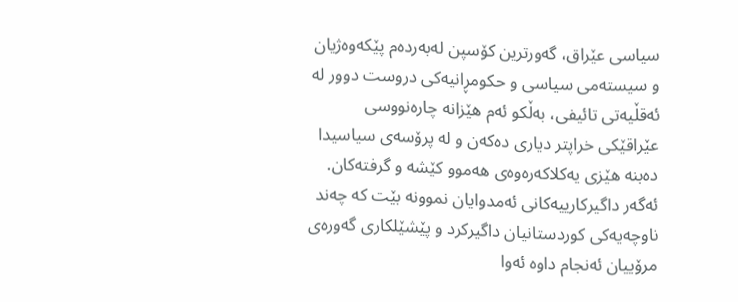سیاسی عێراق، گه‌ورترین كۆسپن له‌به‌رده‌م پێكه‌وه‌ژیان و سیسته‌می سیاسی و حكومڕانیه‌كی دروست دوور له‌ ئه‌قڵیه‌تی تائیفی، به‌ڵكو ئه‌م هێزانه‌ چاره‌نووسی عێراقێكی خراپتر دیاری ده‌كه‌ن و له‌ پرۆسه‌ی سیاسیدا ده‌بنه‌ هێزی یه‌كلاكه‌ره‌وه‌ی هه‌موو كێشه‌ و گرفته‌كان.
ئه‌گه‌ر داگیركارییه‌كانی ئه‌مدوایان نموونه‌ بێت كه‌ چه‌ند ناوچه‌یه‌كی كوردستانیان داگیركرد و پێشێلكاری گه‌وره‌ی مرۆییان ئه‌نجام داوه‌ ئه‌وا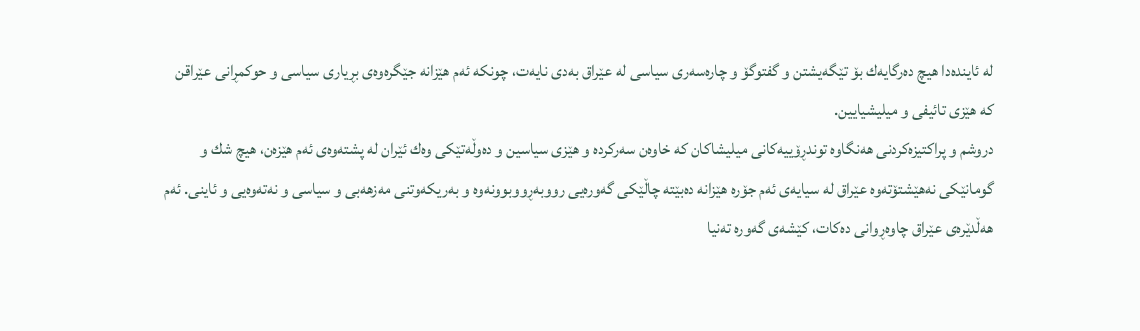له‌ ئاینده‌دا هیچ ده‌رگایه‌ك بۆ تێگه‌یشتن و گفتوگۆ و چاره‌سه‌ری سیاسی له‌ عێراق به‌دی نایه‌ت، چونكه‌ ئه‌م هێزانه‌ جێگره‌وه‌ی بڕیاری سیاسی و حوكمڕانی عێراقن كه‌ هێزی تائیفی و میلیشیایین.
دروشم و پراكتیزه‌كردنی هه‌نگاوه‌ توندڕۆییه‌كانی میلیشاكان كه‌ خاوه‌ن سه‌ركرده‌ و هێزی سیاسین و ده‌وڵه‌تێكی وه‌ك ئێران له‌ پشته‌وه‌ی ئه‌م هێزه‌ن، هیچ شك و گومانێكی نه‌هێشتۆته‌وه‌ عێراق له‌ سیایه‌ی ئه‌م جۆره‌ هێزانه‌ ده‌بێته‌ چاڵێكی گه‌وره‌یی رووبه‌ڕووبوونه‌وه‌ و به‌ریكه‌وتنی مه‌زهه‌بی و سیاسی و نه‌ته‌وه‌یی و ئاینی. ئه‌م هه‌ڵدێره‌ی عێراق چاوه‌ڕوانی ده‌كات، كێشه‌ی گه‌وره‌ ته‌نیا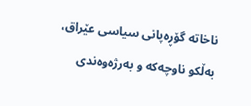ناخاته‌ گۆڕه‌پانی سیاسی عێراق، به‌ڵكو ناوچه‌كه‌ و به‌رژه‌وه‌ندی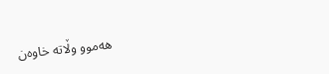هه‌موو وڵاته‌ خاوه‌ن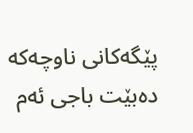پێگه‌كانی ناوچه‌كه‌ ده‌بێت باجی ئه‌م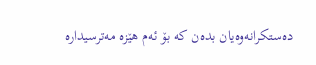ده‌ستكرانه‌وه‌یان بده‌ن كه‌ بۆ ئه‌م هێزه‌ مه‌ترسیداره‌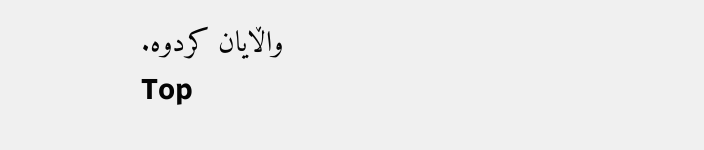واڵایان كردوه‌.
Top